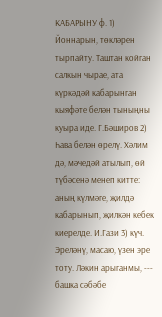КАБАРЫНУ ф. 1) Йоннарын, төкләрен тырпайту. Таштан койган салкын чырае, ата күркәдәй кабарынган кыяфәте белән тыныңны куыра иде. Г.Бәширов 2) Һава белән өрелү. Хәлим дә, мәчедәй атылып, өй түбәсенә менеп китте: аның күлмәге, җилдә кабарынып, җилкән кебек киерелде. И.Гази 3) күч. Эреләнү, масаю, үзен эре тоту. Ләкин арыганмы, --- башка сәбәбе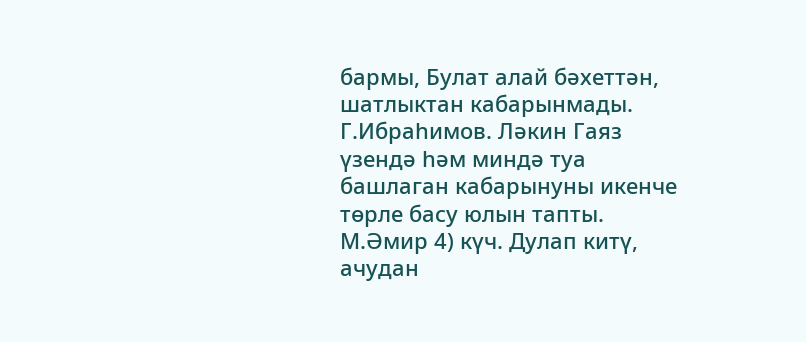бармы, Булат алай бәхеттән, шатлыктан кабарынмады. Г.Ибраһимов. Ләкин Гаяз үзендә һәм миндә туа башлаган кабарынуны икенче төрле басу юлын тапты. М.Әмир 4) күч. Дулап китү, ачудан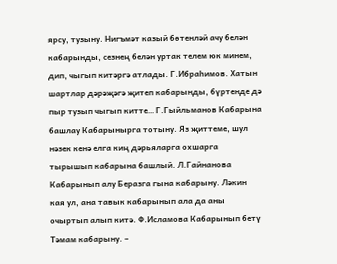ярсу, тузыну. Нигъмәт казый бөтенләй ачу белән кабарынды, сезнең белән уртак телем юк минем, дип, чыгып китәргә атлады. Г.Ибраһимов. Хатын шартлар дәрәҗәгә җитеп кабарынды, бүртенде дә пыр тузып чыгып китте… Г.Гыйльманов Кабарына башлау Кабарынырга тотыну. Яз җиттеме, шул нәзек кенә елга киң дәрьяларга охшарга тырышып кабарына башлый. Л.Гайнанова Кабарынып алу Беразга гына кабарыну. Ләкин кая ул, ана тавык кабарынып ала да аны очыртып алып китә. Ф.Исламова Кабарынып бетү Тәмам кабарыну. –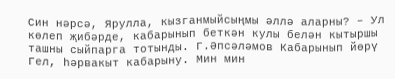Син нәрсә, Ярулла, кызганмыйсыңмы әллә аларны? – Ул көлеп җибәрде, кабарынып беткән кулы белән кытыршы ташны сыйпарга тотынды. Г.Әпсәләмов Кабарынып йөрү Гел, һәрвакыт кабарыну. Мин мин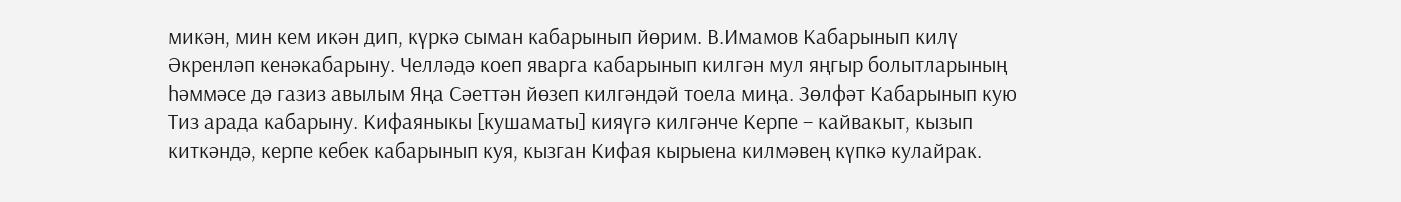микән, мин кем икән дип, күркә сыман кабарынып йөрим. В.Имамов Кабарынып килү Әкренләп кенәкабарыну. Челләдә коеп яварга кабарынып килгән мул яңгыр болытларының һәммәсе дә газиз авылым Яңа Сәеттән йөзеп килгәндәй тоела миңа. Зөлфәт Кабарынып кую Тиз арада кабарыну. Кифаяныкы [кушаматы] кияүгә килгәнче Керпе – кайвакыт, кызып киткәндә, керпе кебек кабарынып куя, кызган Кифая кырыена килмәвең күпкә кулайрак.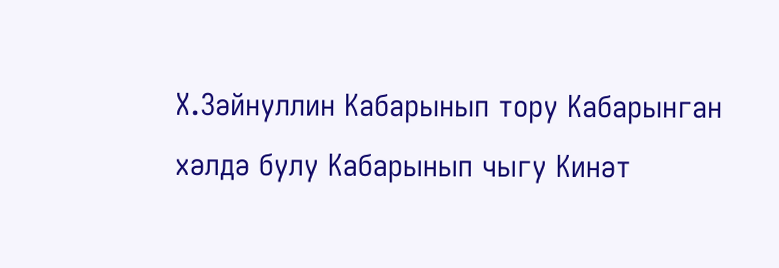Х.Зәйнуллин Кабарынып тору Кабарынган хәлдә булу Кабарынып чыгу Кинәт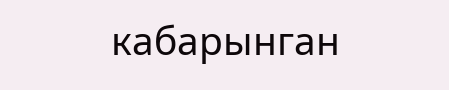кабарынган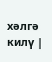хәлгә килү |